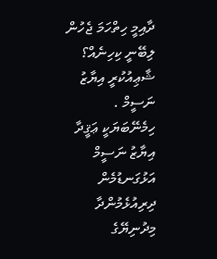ދާއިމީ ހިތްހަމަ ޖެހުން ލިބޭނީ ކިހިނެއް؟
ޝާޢިއުކުރީ އިޔާޒު ނަސީމް . ހިމެނޭބަޔަކީ ޢަޤީދާ
އިޔާޒު ނަސީމް
އަޅުގަނޑުމެން ދިރިއުޅެމުންދާ މިދުނިޔޭގެ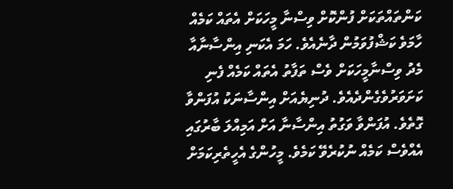ކަންތައްތަކަށް ފުންކޮށް ވިސްނާ މީހަކަށް އެތައް ކަމެއް ހާމަވެ ކަޝްފުވަމުން ދާނެއެވެ. ހަމަ އެކަނި އިންސާނާއާ މެދު ވިސްނާމީހަކަށް ވެސް ތަފާތު އެތައް ކަމެއް ފެނި ކަށަވަރުވެގެންދެއެވެ. ދުނިޔެއަށް އިންސާނަކު އުފަންވާ ގޮތެވެ. އުފަންވާ ވަގުތު އިންސާނާ އަށް އަމިއްލަ ބާރުގައި އެއްވެސް ކަމެއް ނުކުރެވޭ ކަމެވެ. މީހުންގެ އެހީތެރިކަމަށް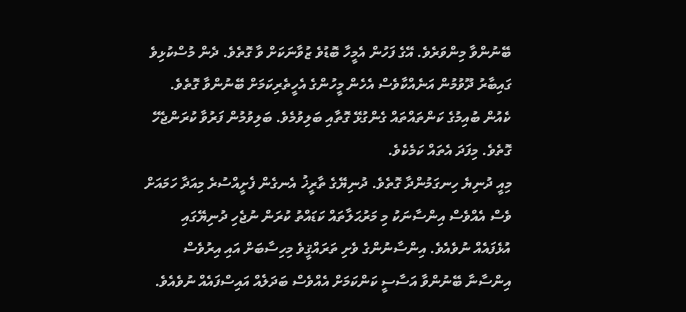ބޭނުންވާ މިންވަރެވެ. އޭގެ ފަހުން އެމީހާ ބޮޑުވެ ޒުވާނަކަށް ވާ ގޮތެވެ. ދެން މުސްކުޅިވެ ގައިބާރު ދޫވުމުން އަނެއްކާވެސް އެހެން މީހުންގެ އެހީތެރިކަމަށް ބޭނުންވާ ގޮތެވެ. ކެއުން ބުއިމުގެ ކަންތައްތައް ގެންގުޅޭ ގޮތާއި ބަލިވުމެވެ. ބަލިވުމުން ފަރުވާ ކުރަންޖެހޭ ގޮތެވެ. މިފަދަ އެތައް ކަމެކެވެ.
މިއީ ދުނިޔެ ހިނގަމުންދާ ގޮތެވެ. ދުނިޔޭގެ ތާރީޚު އެނގެން ފެށީއްސުރެ މިއަދާ ހަމައަށް ވެސް އެއްވެސް އިންސާނަކު މި މަރުޙަލާތައް ކަޑައްތު ކުރަން ނުޖެހި ދުނިޔޭގައި އުޅެފައެއް ނުވެއެވެ. އިންސާނުންގެ ވެށި ތަރައްޤީވެ މިހިސާބަށް އައި އިރުވެސް އިންސާނާ ބޭނުންވާ އަސާސީ ކަންކަމަށް އެއްވެސް ބަދަލެއް އައިސްފައެއް ނުވެއެވެ.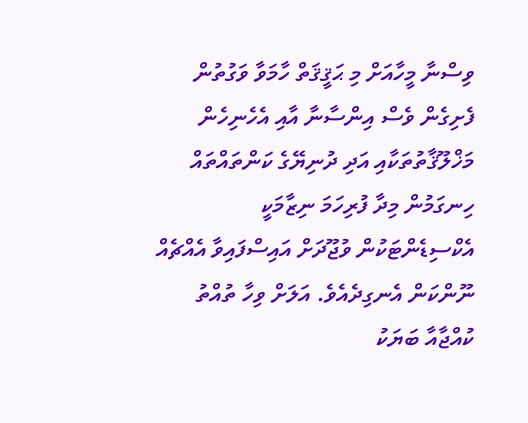ވިސްނާ މީހާއަށް މި ޙަޤީޤަތް ހާމަވާ ވަގުތުން ފެށިގެން ވެސް އިންސާނާ އާއި އެހެނިހެން މަޚްލޫޤާތުތަކާއި އަދި ދުނިޔޭގެ ކަންތައްތައް ހިނގަމުން މިދާ ފުރިހަމަ ނިޒާމަކީ އެކްސިޑެންޓަކުން ވުޖޫދަށް އައިސްފައިވާ އެއްޗެއް ނޫންކަން އެނގިދެއެވެ. އަލަށް ވިހާ ތުއްތު ކުއްޖާއާ ބަޔަކު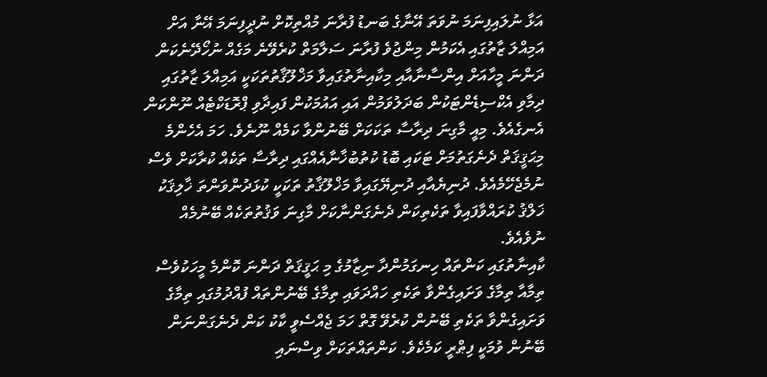އަޅާ ނުލައިފިނަމަ ނުވަތަ އޭނާގެ ބަނޑު ފުރާނަ މުއްތިކޮށް ނުދީފިނަމަ އޭނާ އަށް އަމިއްލަ ޒާތުގައި އެކަމުން މިންޖުވެ ފުރާނަ ސަލާމަތް ކުރެވޭނެ މަގެއް ނުހޯދޭނެކަން ދަންނަ މީހާއަށް އިންސާނާއާއި މިކާއިނާތުގައިވާ މަޚްލޫޤާތުތަކަކީ އަމިއްލަ ޒާތުގައި ދިމާވި އެކްސިޑެންޓަކުން ބަދަލުވަމުން އައި އައުމަކުން ފައިދާވި ޕްރޮޑަކްޓެއް ނޫންކަން އެނގެއެވެ. މިއީ މާގިނަ ދިރާސާ ތަކަކަށް ބޭނުންވާ ކަމެއް ނޫނެވެ. ހަމަ އެހެންމެ މިޙަޤީޤަތް ދެނެގަތުމަށް ޓަކައި ބޮޑު ކުތުބުޚާނާއެއްގައި ދިރާސާ ތަކެއް ކުރާކަށް ވެސް ނުމެޖެހޭމެއެވެ. ދުނިޔެއާއި ދުނިޔޭގައިވާ މަޚްލޫޤާތު ތަކަކީ ކުޅަދުންވަންތަ ޚާލިޤަކު ޚަލްޤު ކުރައްވާފައިވާ ތަކެތިކަން ދެނެގަންނާކަށް މާގިނަ ވަޤުތުތަކެއް ބޭނުމެއް ނުވެއެވެ.
ކާއިނާތުގައި ކަންތައް ހިނގަމުންދާ ނިޒާމުގެ މި ޙަޤީޤަތް ދަންނަ ކޮންމެ މީހަކުވެސް ތިމާއާ ތިމާގެ ވަށައިގެންވާ ތަކެތި ހައްދަވައި ތިމާގެ ބޭނުންތައް ފުއްދުމުގައި ތިމާގެ ވަށައިގެންވާ ތަކެތި ބޭނުން ކުރެވޭ ގޮތް ހަމަ ޖެއްސެވީ ކާކު ކަން ދެނެގަންނަން ބޭނުން ވުމަކީ ފިޠްރީ ކަމެކެވެ. ކަންތައްތަކަށް ވިސްނައި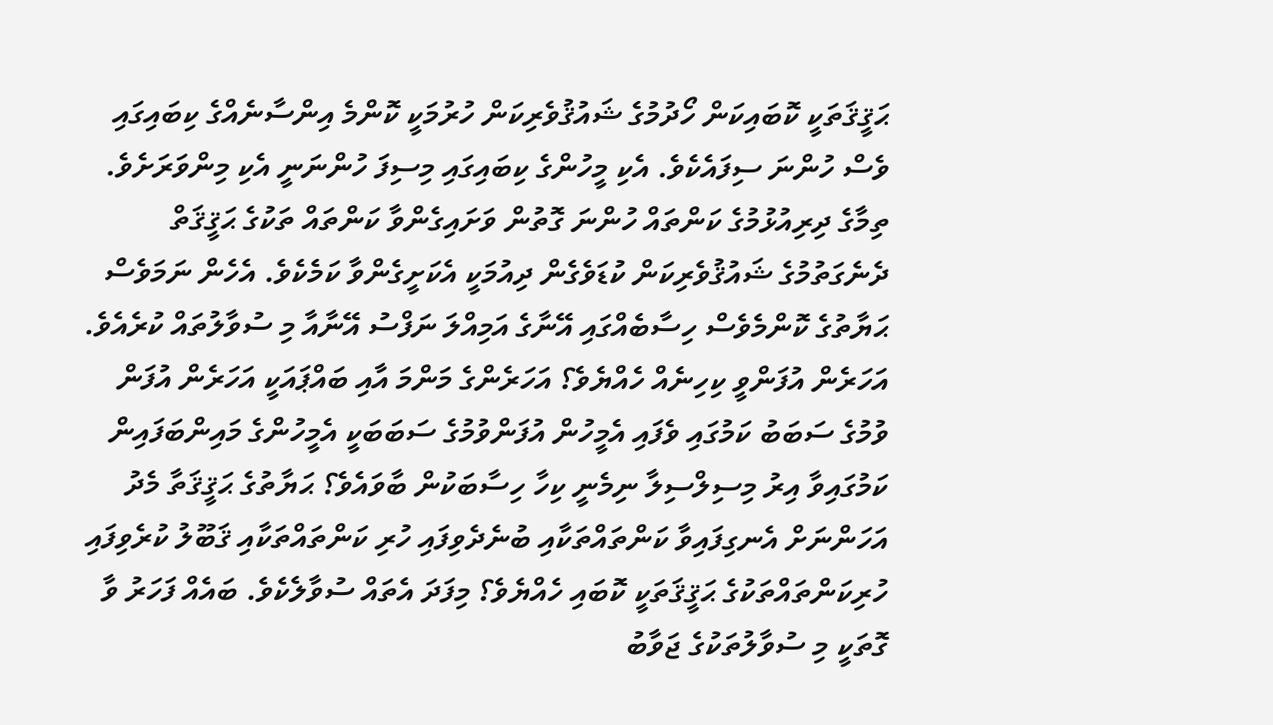ޙަޤީޤަތަކީ ކޮބައިކަން ހޯދުމުގެ ޝައުޤުވެރިކަން ހުރުމަކީ ކޮންމެ އިންސާނެއްގެ ކިބައިގައި ވެސް ހުންނަ ސިފައެކެވެ. އެކި މީހުންގެ ކިބައިގައި މިސިފަ ހުންނަނީ އެކި މިންވަރަށެވެ. ތިމާގެ ދިރިއުޅުމުގެ ކަންތައް ހުންނަ ގޮތުން ވަށައިގެންވާ ކަންތައް ތަކުގެ ޙަޤީޤަތް ދެނެގަތުމުގެ ޝައުޤުވެރިކަން ކުޑަވެގެން ދިއުމަކީ އެކަށީގެންވާ ކަމެކެވެ. އެހެން ނަމަވެސް ޙަޔާތުގެ ކޮންމެވެސް ހިސާބެއްގައި އޭނާގެ އަމިއްލަ ނަފްސު އޭނާއާ މި ސުވާލުތައް ކުރެއެވެ. އަހަރެން އުފަންވީ ކިހިނެއް ހެއްޔެވެ؟ އަހަރެންގެ މަންމަ އާއި ބައްޕައަކީ އަހަރެން އުފަން ވުމުގެ ސަބަބު ކަމުގައި ވެފައި އެމީހުން އުފަންވުމުގެ ސަބަބަކީ އެމީހުންގެ މައިންބަފައިން ކަމުގައިވާ އިރު މިސިލްސިލާ ނިމެނީ ކިހާ ހިސާބަކުން ބާވައެވެ؟ ޙަޔާތުގެ ޙަޤީޤަތާ މެދު އަހަންނަށް އެނގިފައިވާ ކަންތައްތަކާއި ބުނެދެވިފައި ހުރި ކަންތައްތަކާއި ޤަބޫލު ކުރެވިފައި ހުރިކަންތައްތަކުގެ ޙަޤީޤަތަކީ ކޮބައި ހެއްޔެވެ؟ މިފަދަ އެތައް ސުވާލެކެވެ. ބައެއް ފަހަރު ވާ ގޮތަކީ މި ސުވާލުތަކުގެ ޖަވާބު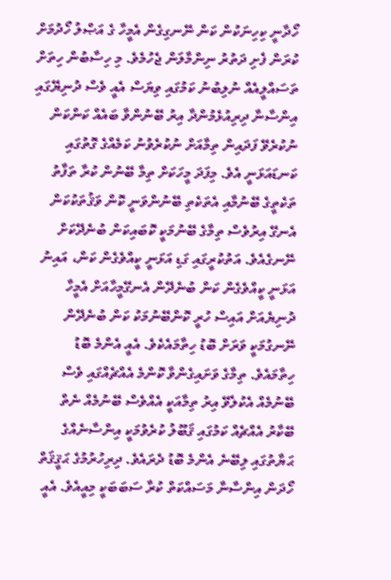ހޯދާނީ ކިހިނަކުން ކަން ނޭނގިގެން އެމީހާ ގެ އަޞްލު ހޯދުމަށް ކުރަން ފެށި ދަތުރު ނިންމާލަން ޖެހުމެވެ. މި ހިސާބުން ހިތަށް ތަސައްލީއެއް ނުލިބުނު ކަމުގައި ވިޔަސް އެއީ ވެސް ދުނިޔޭގައި އިންސާނާ ދިރިއުޅެމުންދާ އިރު ބޭނުންވާ ބައެއް ކަންކަން ނުކުރެވޭ ފަދައިން ތިމާއަށް ނުކުރެވުނު ކަމެއްގެ ގޮތުގައި ކަނޑައަޅަނީ އެވެ. މިފަދަ މީހަކަށް ތިމާ ބޭނުން ކުރާ ތަފާތު ތަކެތީގެ ބޭނުމާއި އެތަކެތި ބޭނުންވަނީ ކޮން ވަޤުތަކުކަން އެނގޭ އިރުވެސް ތިމާގެ ބޭނުމަކީ ކޮބައިކަން ބުނެދޭކަށް ނޭނގެއެވެ. އަތުކުރީގައި ގަޑި އަޅަނީ ކީއްވެގެން ކަން، އައިނު އަޅަނީ ކީއްވެގެން ކަން ބުނެދޭން އެނގޭމީހާއަށް އެމީހާ ދުނިޔެއަށް އައިސް ހުރީ ކޮންބޭނުމަކު ކަން ބުނެދޭން ނޭނގުމަކީ ވަރަށް ބޮޑު ހިތާމައެކެވެ. އެއީ އެންމެ ބޮޑު ހިތާމައެވެ. ތިމާގެ ވަށައިގެންވާ ކޮންމެ އެއްޗެއްގައި ވެސް ބޭނުމެއް އެކުލެވޭ އިރު ތިމާއަކީ އެއްވެސް ބޭނުމެއް ނެތް ބޭކާރު އެއްޗެއް ކަމުގައި ޤަބޫލު ކުރެވުމަކީ އިންސާނެއްގެ ޙަޔާތުގައި ލިބޭނެ އެންމެ ބޮޑު ދެރައެވެ. ދިރިހުރުމުގެ ޙަޤީޤަތް ހޯދަން އިންސާނާ މަސައްކަތް ކުރާ ސަބަބަކީ މިއީއެވެ. އެއީ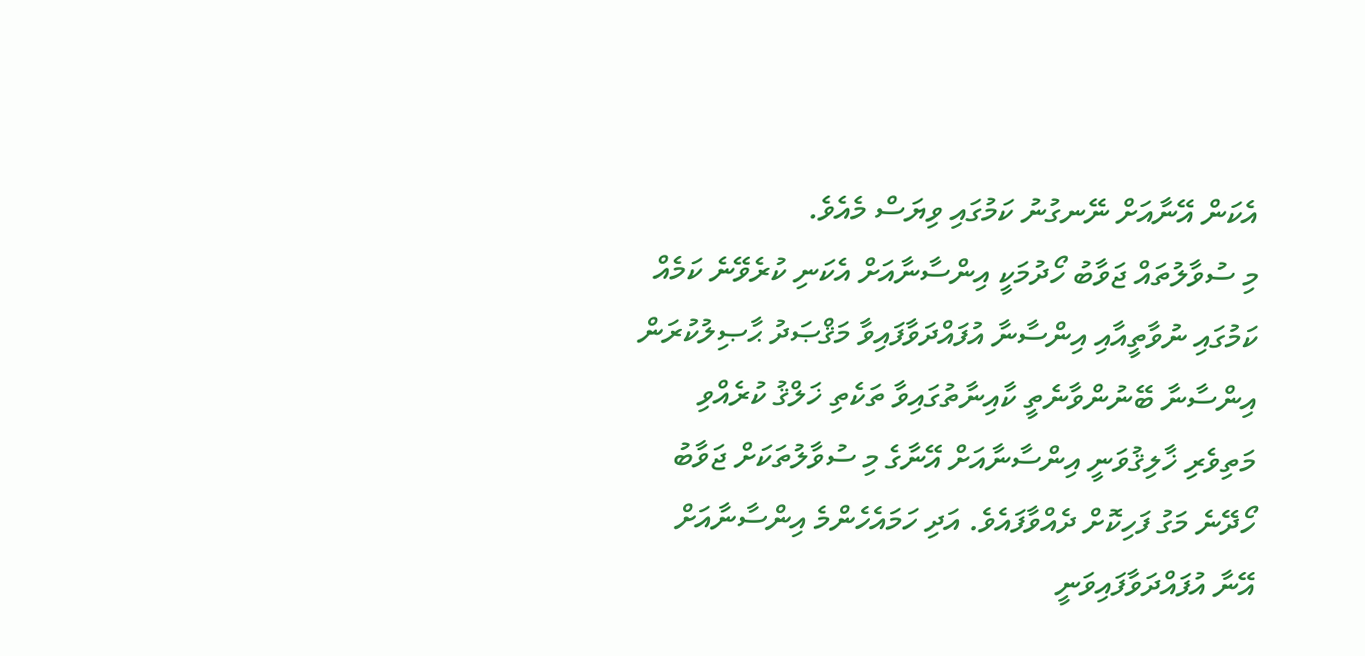އެކަން އޭނާއަށް ނޭނގުނު ކަމުގައި ވިޔަސް މެއެވެ.
މި ސުވާލުތައް ޖަވާބު ހޯދުމަކީ އިންސާނާއަށް އެކަނި ކުރެވޭނެ ކަމެއް ކަމުގައި ނުވާތީއާއި އިންސާނާ އުފައްދަވާފައިވާ މަޤްޞަދު ޙާޞިލުކުރަން އިންސާނާ ބޭނުންވާނެތީ ކާއިނާތުގައިވާ ތަކެތި ޚަލްޤު ކުރެއްވި މަތިވެރި ޚާލިޤުވަނީ އިންސާނާއަށް އޭނާގެ މި ސުވާލުތަކަށް ޖަވާބު ހޯދޭނެ މަގު ފަހިކޮށް ދެއްވާފައެވެ. އަދި ހަމައެހެންމެ އިންސާނާއަށް އޭނާ އުފައްދަވާފައިވަނީ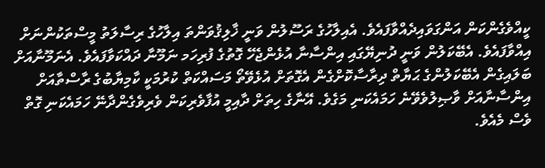ކީއްވެގެންކަން އަންގަވައިދެއްވާފައެވެ. އެއިލާހުގެ ރަސޫލުން ވަނީ ޚާލިޤުވަންތަ އިލާހުގެ ރިސާލަތު މީސްތަކުންނަށް އިއްވާފައެވެ. އެބޭކަލުން ވަނީ ދުނިޔޭގައި އިންސާނާ އުޅެންޖެހޭ ގޮތުގެ ފުރިހަމ ނަމޫނާ ދައްކަވާފައެވެ. އެނަމޫނާއަށް ބަލައިގެން އެބޭކަލުންގެ ޙަޔާތް ދިރާސާކޮށްގެން އެގޮތަށް އުޅެވޭތޯ މަސައްކަތް ކުރުމަކީ ކާމިޔާބުގެ ރާސްތާއަށް އިންސާނާއަށް ވާޞިލުވެވޭނެ ހަމައެކަނި މަގެވެ. އޭނާގެ ހިތަށް ދާއިމީ އުފާވެރިކަން ވެރިވެގެންދާނޭ ހަމައެކަނި ގޮތް ވެސް މެއެވެ.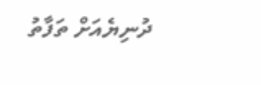ދުނިޔެއަށް ތަފާތު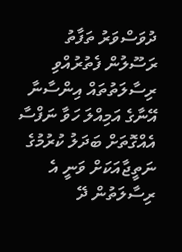ދުވަސްވަރު ތަފާތު ރަސޫލުން ފެތުރުއްވި ރިސާލަތުތައް އިންސާނާ އޭނާގެ އަމިއްލަ ހަވާ ނަފްސާ އެއްގޮތަށް ބަދަލު ކުރުމުގެ ނަތީޖާއަކަށް ވަނީ އެ ރިސާލަތުން ދޭ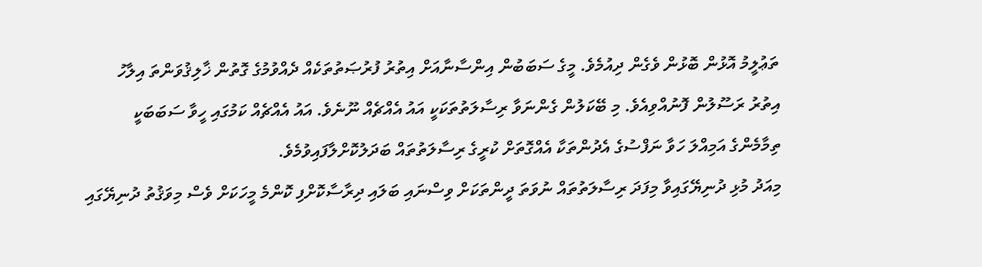ތަޢުލީމު އޮޅުން ބޮޅުން ވެގެން ދިއުމެވެ. މީގެ ސަބަބުން އިންސާނާއަށް އިތުރު ފުރުޞަތުތަކެއް ދެއްވުމުގެ ގޮތުން ޚާލިޤުވަންތަ އިލާހު އިތުރު ރަސޫލުން ފޮނުއްވިއެވެ. މި ބޭކަލުން ގެންނަވާ ރިސާލަތުތަކަކީ އައު އެއްޗެއް ނޫނެވެ. އައު އެއްޗެއް ކަމުގައި ހީވާ ސަބަބަކީ ތިމާމެންގެ އަމިއްލަ ހަވާ ނަފްސުގެ އެދުންތަކާ އެއްގޮތަށް ކުރީގެ ރިސާލަތުތައް ބަދަލުކޮށްލާފައިވުމެވެ.
މިއަދު މުޅި ދުނިޔޭގައިވާ މިފަދަ ރިސާލަތުތައް ނުވަތަ ދީންތަކަށް ވިސްނައި ބަލައި ދިރާސާކޮށްފި ކޮންމެ މީހަކަށް ވެސް މިވަޤުތު ދުނިޔޭގައި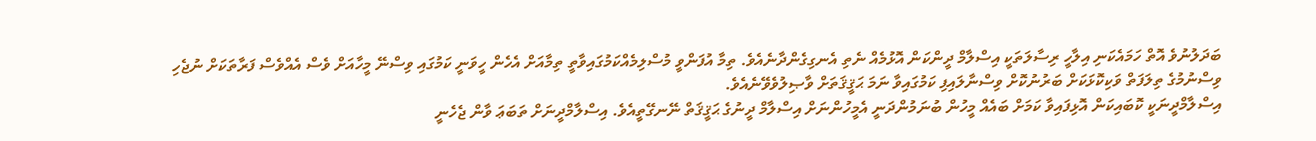ބަދަލުނުވެ އޮތް ހަމައެކަނި އިލާހީ ރިސާލަތަކީ އިސްލާމް ދީންކަން އޮޅުމެއް ނެތި އެނގިގެންދާނެއެވެ. ތިމާ އުފަންވީ މުސްލިމެއްކަމުގައިވާތީ ތިމާއަށް އެހެން ހީވަނީ ކަމުގައި ވިސްނޭ މީހާއަށް ވެސް އެއްވެސް ފަރާތަކަށް ނުޖެހި ވިސްނުމުގެ ތިލަފަތް ވަކިކޮޅަކަށް ބަރުނުކޮށް ވިސްނާލައިފި ކަމުގައިވާ ނަމަ ޙަޤީޤަތަށް ވާޞިލުވެވޭނެއެވެ.
އިސްލާމްދީނަކީ ކޮބައިކަން އޮޅިފައިވާ ކަމަށް ބައެއް މީހުން ބުނަމުންދަނީ އެމީހުންނަށް އިސްލާމް ދީނުގެ ޙަޤީޤަތް ނޭނގޭތީއެވެ. އިސްލާމްދީނަށް ތަބަޢަ ވާން ޖެހެނީ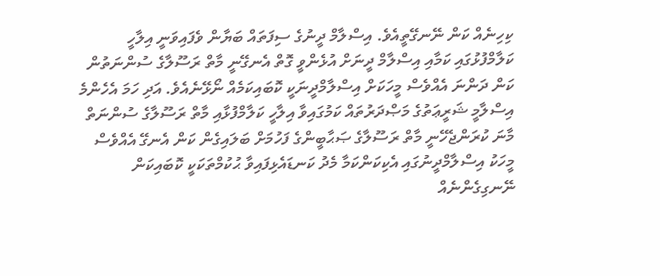ކިހިނެއް ކަން ނޭނގޭތީއެވެ. އިސްލާމް ދީނުގެ ސިފަތައް ބަޔާން ވެފައިވަނީ އިލާހީ ކަލާމްފުޅުގައި ކަމާއި އިސްލާމް ދީނަށް އުޅެންވީ ގޮތް އެނގޭނީ މާތް ރަސޫލާގެ ސުންނަތުން ކަން ދަންނަ އެއްވެސް މީހަކަށް އިސްލާމްދީނަކީ ކޮބައިކަމެއް ނޯޅޭނެއެވެ. އަދި ހަމަ އެހެންމެ އިސްލާމީ ޝަރީޢަތުގެ މަޞްދަރުތައް ކަމުގައިވާ އިލާހީ ކަލާމްފުޅާއި މާތް ރަސޫލާގެ ސުންނަތް މާނަ ކުރަންޖެހޭނީ މާތް ރަސޫލާގެ ޞަޙާބީންގެ ފަހުމަށް ބަލައިގެން ކަން އެނގޭ އެއްވެސް މީހަކު އިސްލާމްދީނުގައި އެކިކަންކަމާ މެދު ކަނޑައެޅިފައިވާ ޙުކުމްތަކަކީ ކޮބައިކަން ނޭނގިގެންނެއް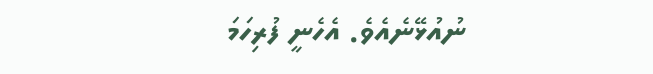ނުއުޅޭނެއެވެ. އެހެނީ ފުރިހަމަ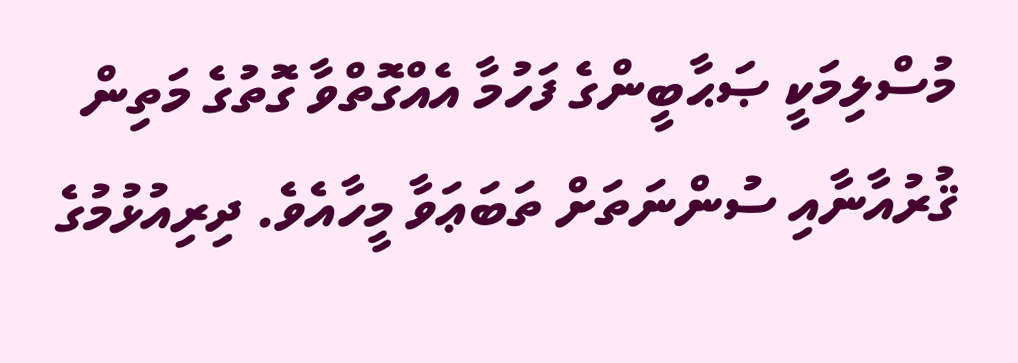މުސްލިމަކީ ޞަޙާބީންގެ ފަހުމާ އެއްގޮތްވާ ގޮތުގެ މަތިން ޤުރުއާނާއި ސުންނަތަށް ތަބަޢަވާ މީހާއެވެ. ދިރިއުޅުމުގެ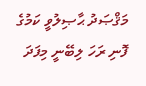މަޤްޞަދު ޙާޞިލުވީ ކަމުގެ ފޮނި ރަހަ ލިބޭނީ މިފަދަ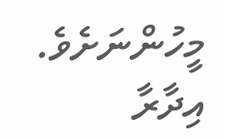މީހުންނަށެވެ.
އިދާރާ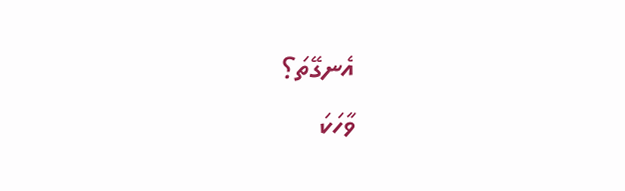އެނގޭތަ؟
ވާހަކަ